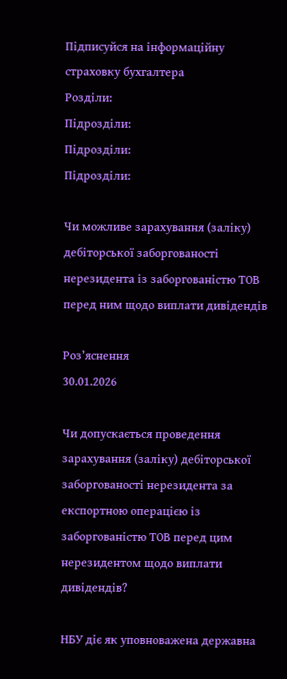Підписуйся на інформаційну страховку бухгалтера
Розділи:
Підрозділи:
Підрозділи:
Підрозділи:

Чи можливе зарахування (заліку) дебіторської заборгованості нерезидента із заборгованістю ТОВ перед ним щодо виплати дивідендів

Роз’яснення
30.01.2026

Чи допускається проведення зарахування (заліку) дебіторської заборгованості нерезидента за експортною операцією із заборгованістю ТОВ перед цим нерезидентом щодо виплати дивідендів?

НБУ діє як уповноважена державна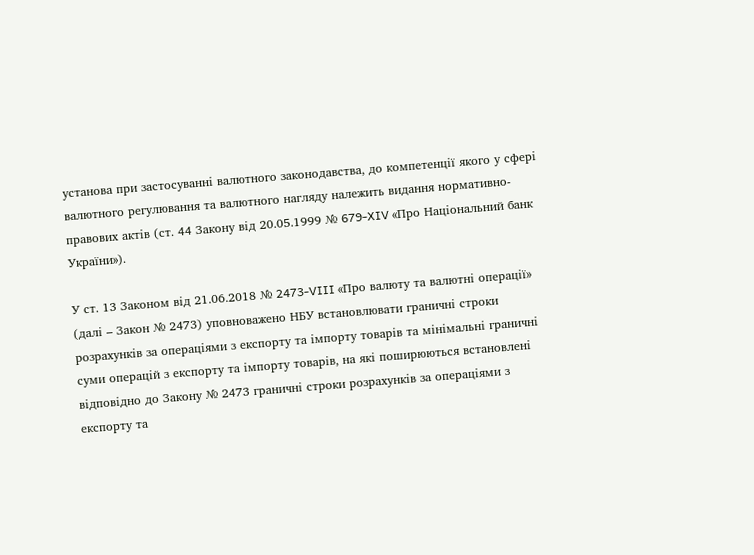установа при застосуванні валютного законодавства, до компетенції якого у сфері валютного регулювання та валютного нагляду належить видання нормативно-правових актів (ст. 44 Закону від 20.05.1999 № 679-XIV «Про Національний банк України»).

У ст. 13 Законом від 21.06.2018 № 2473-VIII «Про валюту та валютні операції» (далі – Закон № 2473) уповноважено НБУ встановлювати граничні строки розрахунків за операціями з експорту та імпорту товарів та мінімальні граничні суми операцій з експорту та імпорту товарів, на які поширюються встановлені відповідно до Закону № 2473 граничні строки розрахунків за операціями з експорту та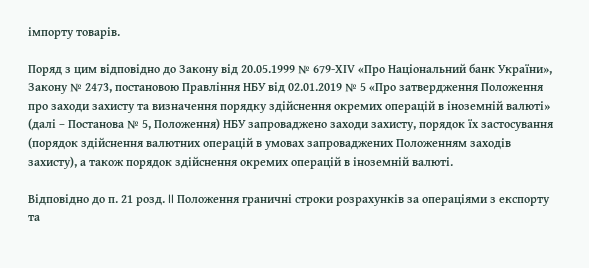імпорту товарів.

Поряд з цим відповідно до Закону від 20.05.1999 № 679-ХІV «Про Національний банк України», Закону № 2473, постановою Правління НБУ від 02.01.2019 № 5 «Про затвердження Положення про заходи захисту та визначення порядку здійснення окремих операцій в іноземній валюті» (далі – Постанова № 5, Положення) НБУ запроваджено заходи захисту, порядок їх застосування (порядок здійснення валютних операцій в умовах запроваджених Положенням заходів захисту), а також порядок здійснення окремих операцій в іноземній валюті.

Відповідно до п. 21 розд. II Положення граничні строки розрахунків за операціями з експорту та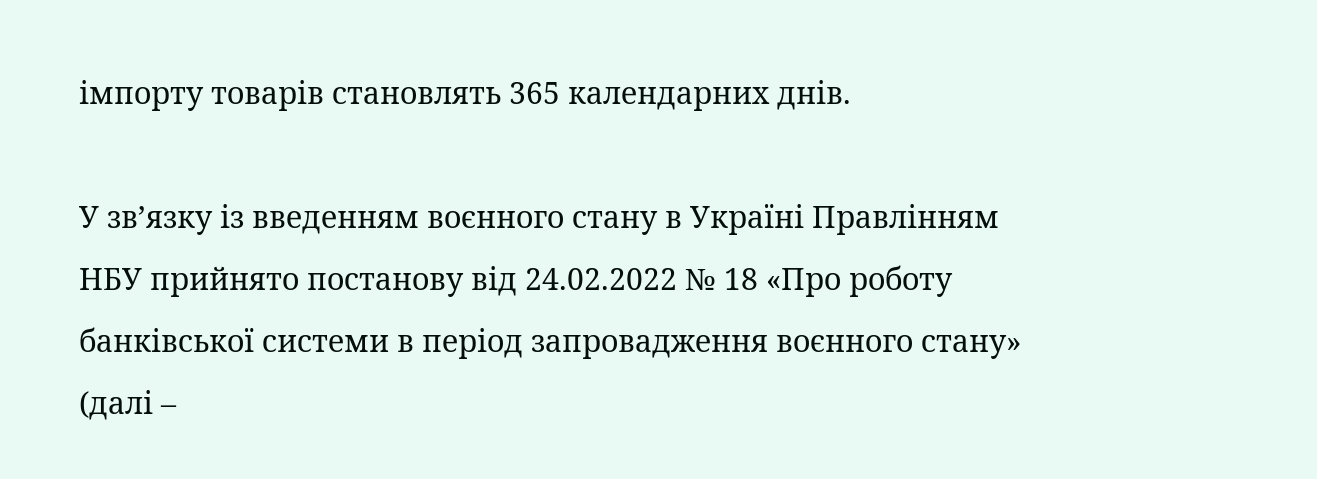імпорту товарів становлять 365 календарних днів.

У зв’язку із введенням воєнного стану в Україні Правлінням НБУ прийнято постанову від 24.02.2022 № 18 «Про роботу банківської системи в період запровадження воєнного стану» (далі –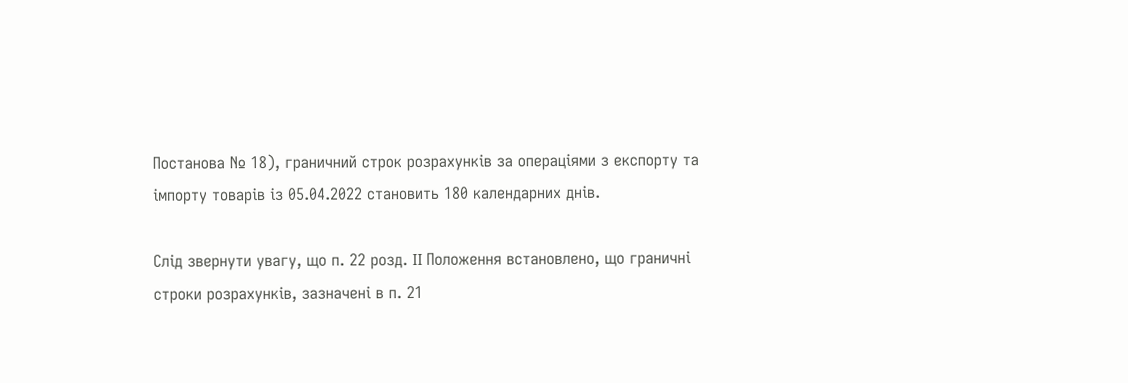Постанова № 18), граничний строк розрахунків за операціями з експорту та імпорту товарів із 05.04.2022 становить 180 календарних днів.

Слід звернути увагу, що п. 22 розд. II Положення встановлено, що граничні строки розрахунків, зазначені в п. 21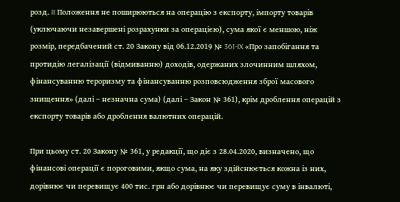розд. II Положення не поширюються на операцію з експорту, імпорту товарів (уключаючи незавершені розрахунки за операцією), сума якої є меншою, ніж розмір, передбачений ст. 20 Закону від 06.12.2019 № 361-IX «Про запобігання та протидію легалізації (відмиванню) доходів, одержаних злочинним шляхом, фінансуванню тероризму та фінансуванню розповсюдження зброї масового знищення» (далі – незначна сума) (далі – Закон № 361), крім дроблення операцій з експорту товарів або дроблення валютних операцій.

При цьому ст. 20 Закону № 361, у редакції, що діє з 28.04.2020, визначено, що фінансові операції є пороговими, якщо сума, на яку здійснюється кожна із них, дорівнює чи перевищує 400 тис. грн або дорівнює чи перевищує суму в інвалюті,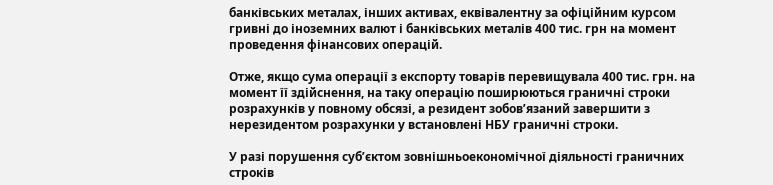банківських металах, інших активах, еквівалентну за офіційним курсом гривні до іноземних валют і банківських металів 400 тис. грн на момент проведення фінансових операцій.

Отже, якщо сума операції з експорту товарів перевищувала 400 тис. грн. на момент її здійснення, на таку операцію поширюються граничні строки розрахунків у повному обсязі, а резидент зобов’язаний завершити з нерезидентом розрахунки у встановлені НБУ граничні строки.

У разі порушення суб’єктом зовнішньоекономічної діяльності граничних строків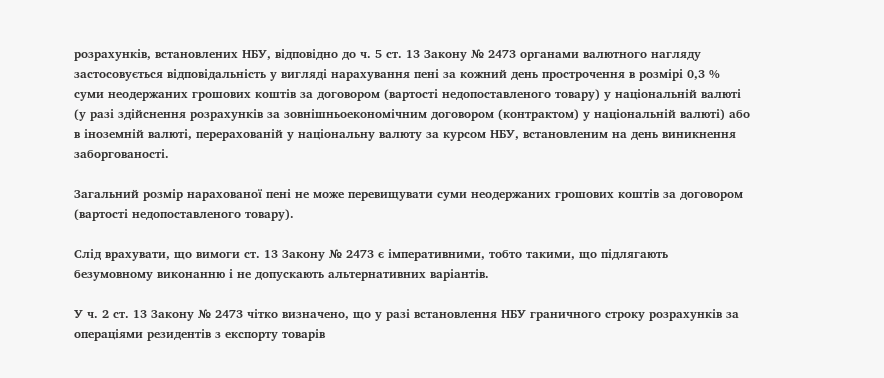розрахунків, встановлених НБУ, відповідно до ч. 5 ст. 13 Закону № 2473 органами валютного нагляду застосовується відповідальність у вигляді нарахування пені за кожний день прострочення в розмірі 0,3 % суми неодержаних грошових коштів за договором (вартості недопоставленого товару) у національній валюті (у разі здійснення розрахунків за зовнішньоекономічним договором (контрактом) у національній валюті) або в іноземній валюті, перерахованій у національну валюту за курсом НБУ, встановленим на день виникнення заборгованості.

Загальний розмір нарахованої пені не може перевищувати суми неодержаних грошових коштів за договором (вартості недопоставленого товару).

Слід врахувати, що вимоги ст. 13 Закону № 2473 є імперативними, тобто такими, що підлягають безумовному виконанню і не допускають альтернативних варіантів.

У ч. 2 ст. 13 Закону № 2473 чітко визначено, що у разі встановлення НБУ граничного строку розрахунків за операціями резидентів з експорту товарів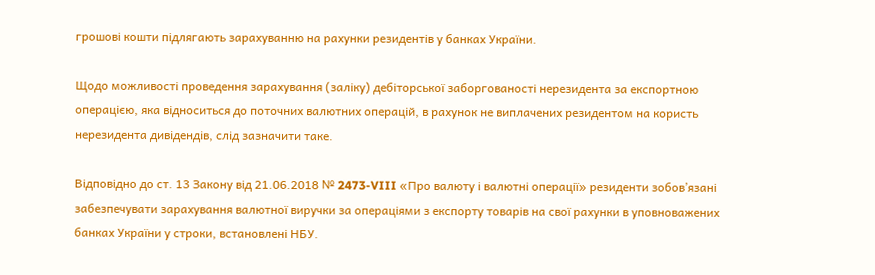грошові кошти підлягають зарахуванню на рахунки резидентів у банках України.

Щодо можливості проведення зарахування (заліку) дебіторської заборгованості нерезидента за експортною операцією, яка відноситься до поточних валютних операцій, в рахунок не виплачених резидентом на користь нерезидента дивідендів, слід зазначити таке.

Відповідно до ст. 13 Закону від 21.06.2018 № 2473-VIII «Про валюту і валютні операції» резиденти зобов’язані забезпечувати зарахування валютної виручки за операціями з експорту товарів на свої рахунки в уповноважених банках України у строки, встановлені НБУ.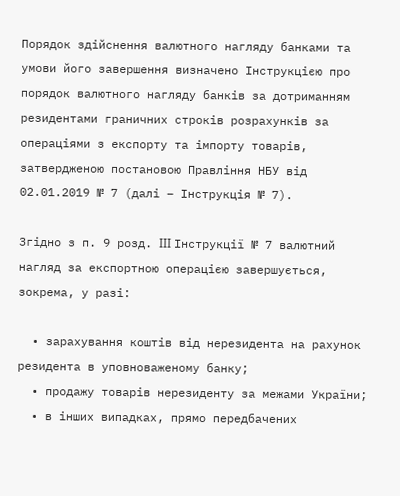Порядок здійснення валютного нагляду банками та умови його завершення визначено Інструкцією про порядок валютного нагляду банків за дотриманням резидентами граничних строків розрахунків за операціями з експорту та імпорту товарів, затвердженою постановою Правління НБУ від 02.01.2019 № 7 (далі – Інструкція № 7).

Згідно з п. 9 розд. III Інструкції № 7 валютний нагляд за експортною операцією завершується, зокрема, у разі:

  • зарахування коштів від нерезидента на рахунок резидента в уповноваженому банку;
  • продажу товарів нерезиденту за межами України;
  • в інших випадках, прямо передбачених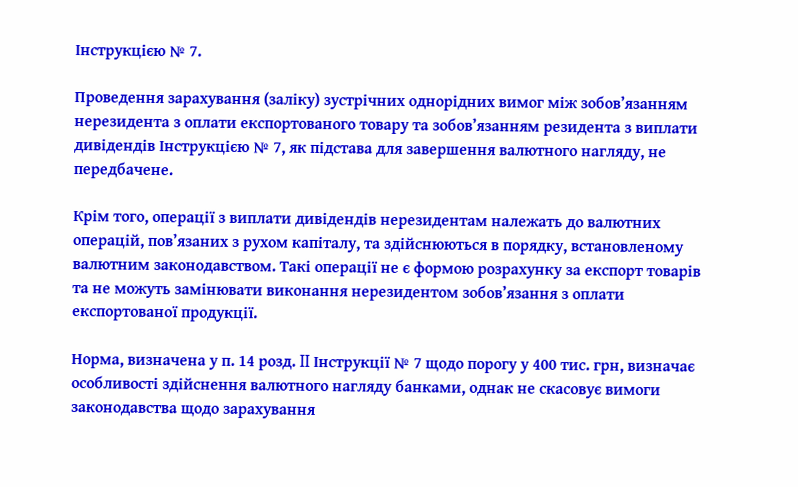Інструкцією № 7.

Проведення зарахування (заліку) зустрічних однорідних вимог між зобов’язанням нерезидента з оплати експортованого товару та зобов’язанням резидента з виплати дивідендів Інструкцією № 7, як підстава для завершення валютного нагляду, не передбачене.

Крім того, операції з виплати дивідендів нерезидентам належать до валютних операцій, пов’язаних з рухом капіталу, та здійснюються в порядку, встановленому валютним законодавством. Такі операції не є формою розрахунку за експорт товарів та не можуть замінювати виконання нерезидентом зобов’язання з оплати експортованої продукції.

Норма, визначена у п. 14 розд. II Інструкції № 7 щодо порогу у 400 тис. грн, визначає особливості здійснення валютного нагляду банками, однак не скасовує вимоги законодавства щодо зарахування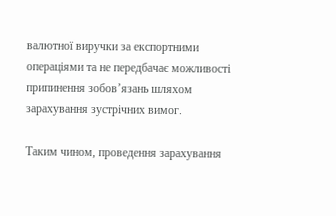валютної виручки за експортними операціями та не передбачає можливості припинення зобов’язань шляхом зарахування зустрічних вимог.

Таким чином, проведення зарахування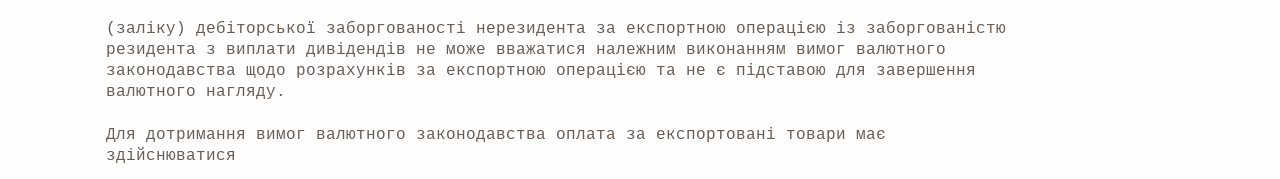(заліку) дебіторської заборгованості нерезидента за експортною операцією із заборгованістю резидента з виплати дивідендів не може вважатися належним виконанням вимог валютного законодавства щодо розрахунків за експортною операцією та не є підставою для завершення валютного нагляду.

Для дотримання вимог валютного законодавства оплата за експортовані товари має здійснюватися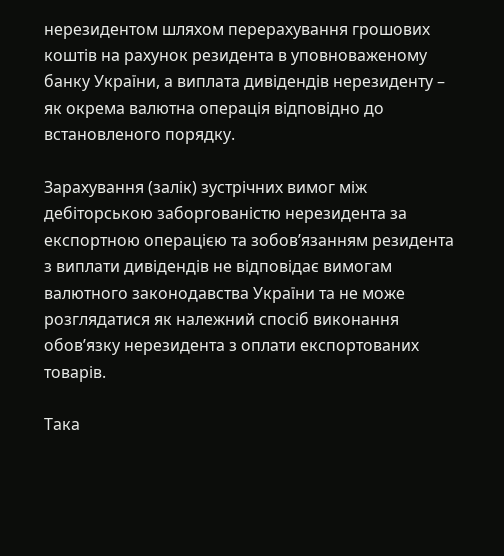нерезидентом шляхом перерахування грошових коштів на рахунок резидента в уповноваженому банку України, а виплата дивідендів нерезиденту – як окрема валютна операція відповідно до встановленого порядку.

Зарахування (залік) зустрічних вимог між дебіторською заборгованістю нерезидента за експортною операцією та зобов’язанням резидента з виплати дивідендів не відповідає вимогам валютного законодавства України та не може розглядатися як належний спосіб виконання обов’язку нерезидента з оплати експортованих товарів.

Така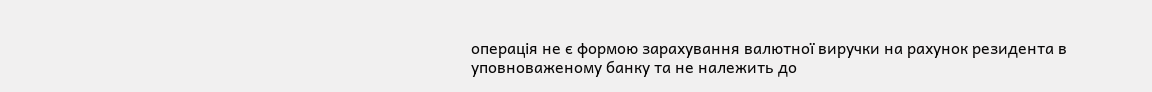операція не є формою зарахування валютної виручки на рахунок резидента в уповноваженому банку та не належить до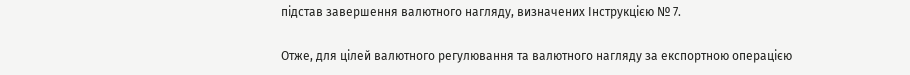підстав завершення валютного нагляду, визначених Інструкцією № 7.

Отже, для цілей валютного регулювання та валютного нагляду за експортною операцією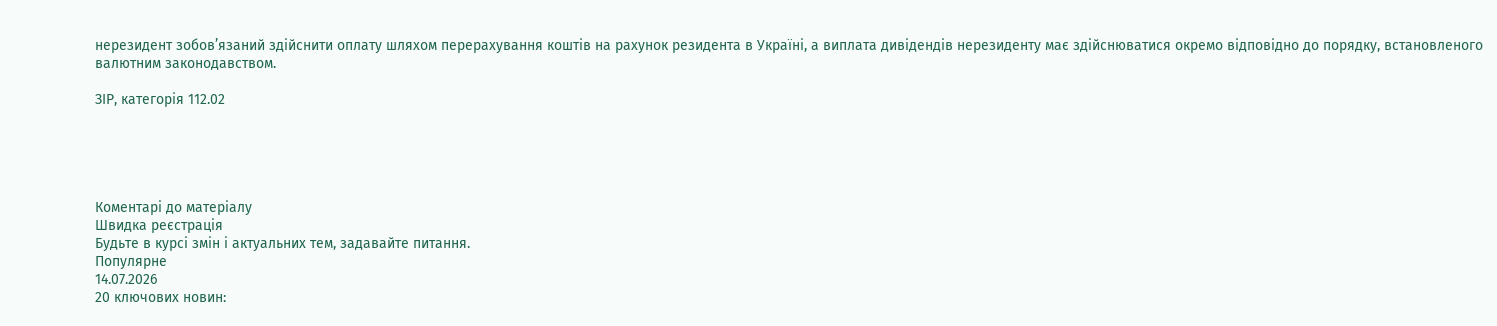нерезидент зобов’язаний здійснити оплату шляхом перерахування коштів на рахунок резидента в Україні, а виплата дивідендів нерезиденту має здійснюватися окремо відповідно до порядку, встановленого валютним законодавством.

ЗІР, категорія 112.02





Коментарі до матеріалу
Швидка реєстрація
Будьте в курсі змін і актуальних тем, задавайте питання.
Популярне
14.07.2026
20 ключових новин: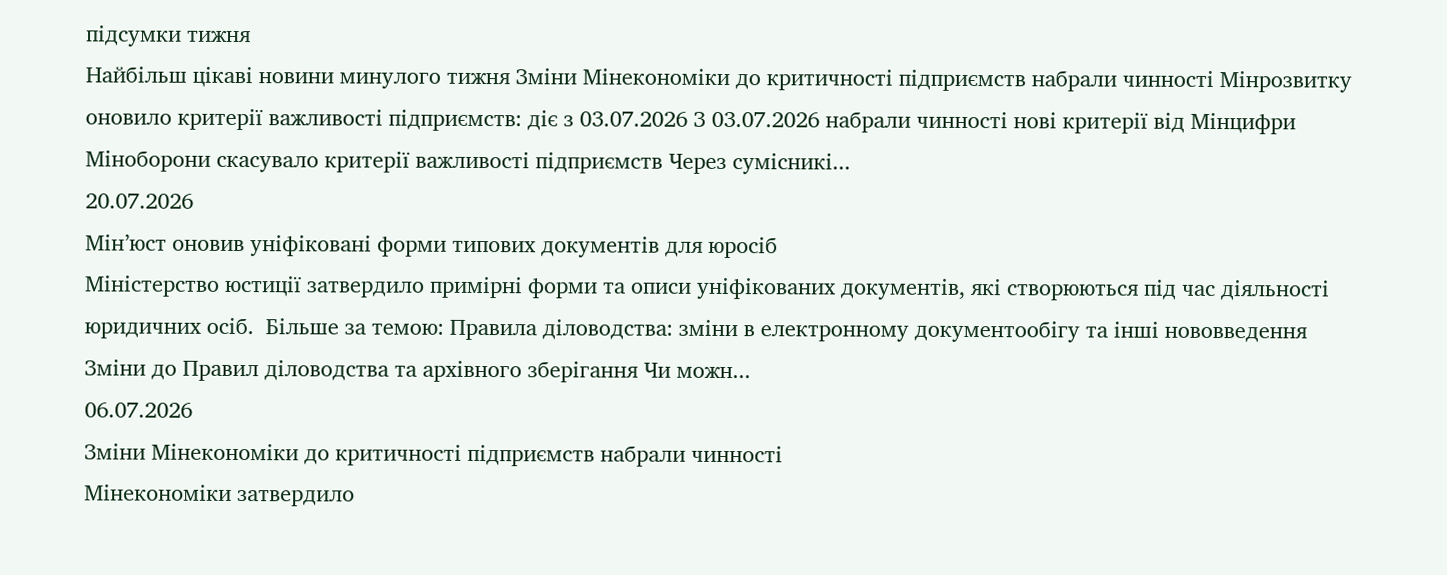підсумки тижня
Найбільш цікаві новини минулого тижня Зміни Мінекономіки до критичності підприємств набрали чинності Мінрозвитку оновило критерії важливості підприємств: діє з 03.07.2026 З 03.07.2026 набрали чинності нові критерії від Мінцифри Міноборони скасувало критерії важливості підприємств Через сумісникі...
20.07.2026
Мін’юст оновив уніфіковані форми типових документів для юросіб
Міністерство юстиції затвердило примірні форми та описи уніфікованих документів, які створюються під час діяльності юридичних осіб.  Більше за темою: Правила діловодства: зміни в електронному документообігу та інші нововведення Зміни до Правил діловодства та архівного зберігання Чи можн...
06.07.2026
Зміни Мінекономіки до критичності підприємств набрали чинності
Мінекономіки затвердило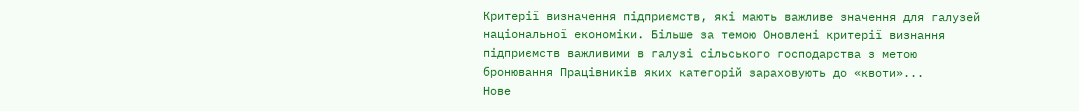Критерії визначення підприємств, які мають важливе значення для галузей національної економіки. Більше за темою Оновлені критерії визнання підприємств важливими в галузі сільського господарства з метою бронювання Працівників яких категорій зараховують до «квоти»...
Нове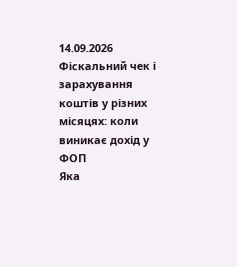14.09.2026
Фіскальний чек і зарахування коштів у різних місяцях: коли виникає дохід у ФОП
Яка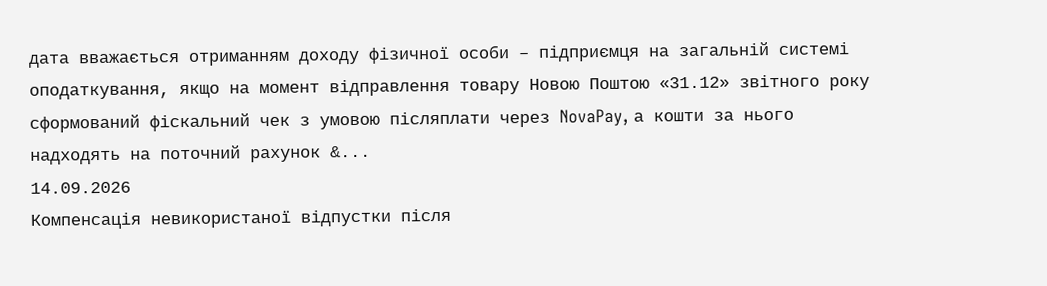дата вважається отриманням доходу фізичної особи – підприємця на загальній системі оподаткування, якщо на момент відправлення товару Новою Поштою «31.12» звітного року сформований фіскальний чек з умовою післяплати через NovaPay, а кошти за нього надходять на поточний рахунок &...
14.09.2026
Компенсація невикористаної відпустки після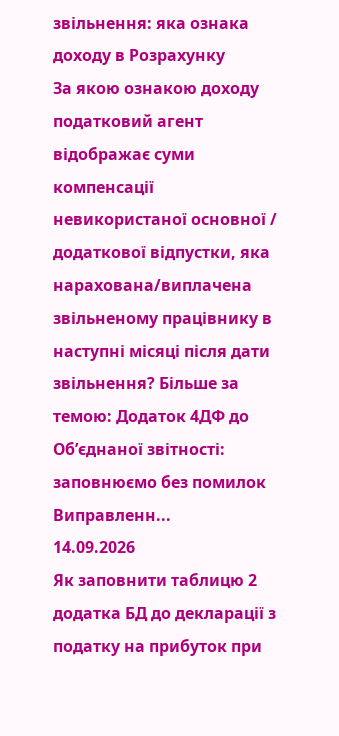звільнення: яка ознака доходу в Розрахунку
За якою ознакою доходу податковий агент відображає суми компенсації невикористаної основної / додаткової відпустки, яка нарахована/виплачена звільненому працівнику в наступні місяці після дати звільнення? Більше за темою: Додаток 4ДФ до Об’єднаної звітності: заповнюємо без помилок Виправленн...
14.09.2026
Як заповнити таблицю 2 додатка БД до декларації з податку на прибуток при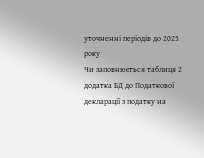уточненні періодів до 2025 року
Чи заповнюється таблиця 2 додатка БД до Податкової декларації з податку на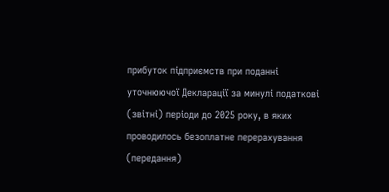прибуток підприємств при поданні уточнюючої Декларації за минулі податкові (звітні) періоди до 2025 року, в яких проводилось безоплатне перерахування (передання)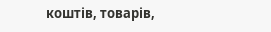коштів, товарів,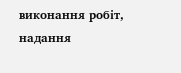виконання робіт, надання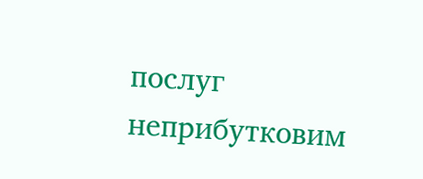послуг неприбутковим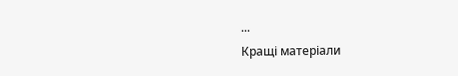...
Кращі матеріали